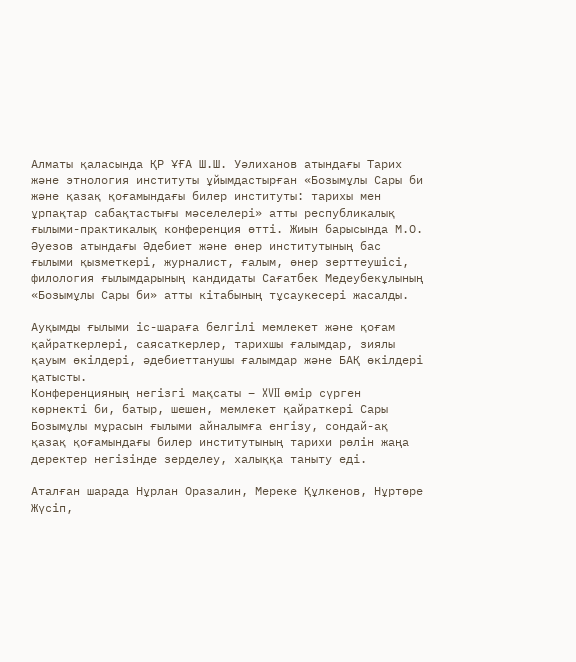Алматы қаласында ҚР ҰҒА Ш.Ш. Уәлиханов атындағы Тарих және этнология институты ұйымдастырған «Бозымұлы Сары би және қазақ қоғамындағы билер институты: тарихы мен ұрпақтар сабақтастығы мәселелері» атты республикалық ғылыми-практикалық конференция өтті. Жиын барысында М.О. Әуезов атындағы Әдебиет және өнер институтының бас ғылыми қызметкері, журналист, ғалым, өнер зерттеушісі, филология ғылымдарының кандидаты Сағатбек Медеубекұлының «Бозымұлы Сары би» атты кітабының тұсаукесері жасалды.

Ауқымды ғылыми іс-шараға белгілі мемлекет және қоғам қайраткерлері, саясаткерлер, тарихшы ғалымдар, зиялы қауым өкілдері, әдебиеттанушы ғалымдар және БАҚ өкілдері қатысты.
Конференцияның негізгі мақсаты – XVII өмір сүрген көрнекті би, батыр, шешен, мемлекет қайраткері Сары Бозымұлы мұрасын ғылыми айналымға енгізу, сондай-ақ қазақ қоғамындағы билер институтының тарихи рөлін жаңа деректер негізінде зерделеу, халыққа таныту еді.

Аталған шарада Нұрлан Оразалин, Мереке Құлкенов, Нұртөре Жүсіп,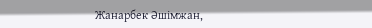Жанарбек Әшімжан,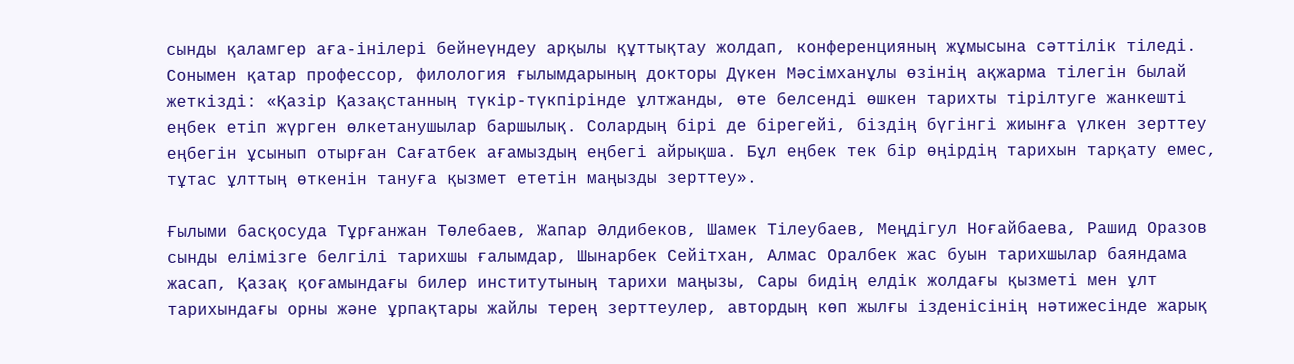сынды қаламгер аға-інілері бейнеүндеу арқылы құттықтау жолдап, конференцияның жұмысына сәттілік тіледі. Сонымен қатар профессор, филология ғылымдарының докторы Дүкен Мәсімханұлы өзінің ақжарма тілегін былай жеткізді: «Қазір Қазақстанның түкір-түкпірінде ұлтжанды, өте белсенді өшкен тарихты тірілтуге жанкешті еңбек етіп жүрген өлкетанушылар баршылық. Солардың бірі де бірегейі, біздің бүгінгі жиынға үлкен зерттеу еңбегін ұсынып отырған Сағатбек ағамыздың еңбегі айрықша. Бұл еңбек тек бір өңірдің тарихын тарқату емес, тұтас ұлттың өткенін тануға қызмет ететін маңызды зерттеу».

Ғылыми басқосуда Тұрғанжан Төлебаев, Жапар Әлдибеков, Шамек Тілеубаев, Меңдігул Ноғайбаева, Рашид Оразов сынды елімізге белгілі тарихшы ғалымдар, Шынарбек Сейітхан, Алмас Оралбек жас буын тарихшылар баяндама жасап, Қазақ қоғамындағы билер институтының тарихи маңызы, Сары бидің елдік жолдағы қызметі мен ұлт тарихындағы орны және ұрпақтары жайлы терең зерттеулер, автордың көп жылғы ізденісінің нәтижесінде жарық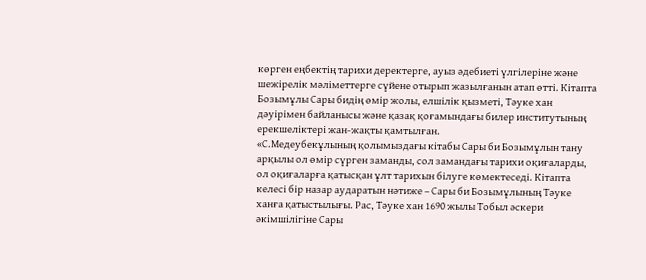көрген еңбектің тарихи деректерге, ауыз әдебиеті үлгілеріне және шежірелік мәліметтерге сүйене отырып жазылғанын атап өтті. Кітапта Бозымұлы Сары бидің өмір жолы, елшілік қызметі, Тәуке хан дәуірімен байланысы және қазақ қоғамындағы билер институтының ерекшеліктері жан-жақты қамтылған.
«С.Медеубекұлының қолымыздағы кітабы Сары би Бозымұлын тану арқылы ол өмір сүрген заманды, сол замандағы тарихи оқиғаларды, ол оқиғаларға қатысқан ұлт тарихын білуге көмектеседі. Кітапта келесі бір назар аударатын нәтиже – Сары би Бозымұлының Тәуке ханға қатыстылығы. Рас, Тәуке хан 1690 жылы Тобыл әскери әкімшілігіне Сары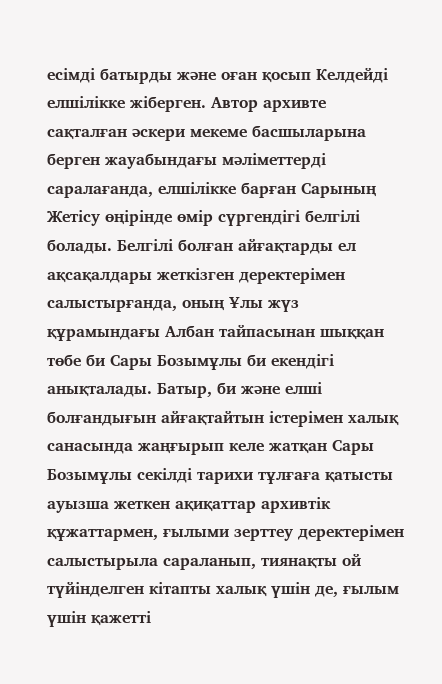есімді батырды және оған қосып Келдейді елшілікке жіберген. Автор архивте сақталған әскери мекеме басшыларына берген жауабындағы мәліметтерді саралағанда, елшілікке барған Сарының Жетісу өңірінде өмір сүргендігі белгілі болады. Белгілі болған айғақтарды ел ақсақалдары жеткізген деректерімен салыстырғанда, оның Ұлы жүз құрамындағы Албан тайпасынан шыққан төбе би Сары Бозымұлы би екендігі анықталады. Батыр, би және елші болғандығын айғақтайтын істерімен халық санасында жаңғырып келе жатқан Сары Бозымұлы секілді тарихи тұлғаға қатысты ауызша жеткен ақиқаттар архивтік құжаттармен, ғылыми зерттеу деректерімен салыстырыла сараланып, тиянақты ой түйінделген кітапты халық үшін де, ғылым үшін қажетті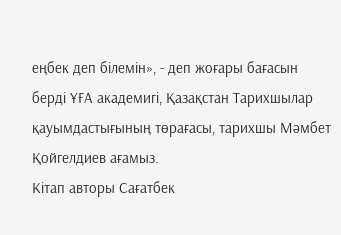еңбек деп білемін», - деп жоғары бағасын берді ҰҒА академигі, Қазақстан Тарихшылар қауымдастығының төрағасы, тарихшы Мәмбет Қойгелдиев ағамыз.
Кітап авторы Сағатбек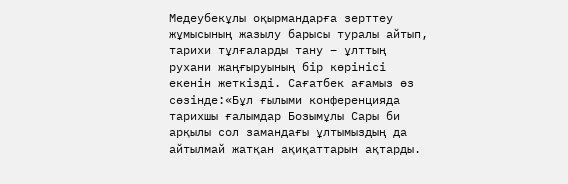Медеубекұлы оқырмандарға зерттеу жұмысының жазылу барысы туралы айтып, тарихи тұлғаларды тану – ұлттың рухани жаңғыруының бір көрінісі екенін жеткізді. Сағатбек ағамыз өз сөзінде:«Бұл ғылыми конференцияда тарихшы ғалымдар Бозымұлы Сары би арқылы сол замандағы ұлтымыздың да айтылмай жатқан ақиқаттарын ақтарды.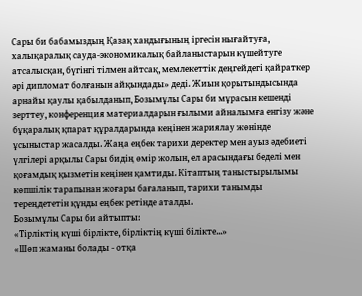Сары би бабамыздың Қазақ хандығының іргесін нығайтуға, халықаралық сауда-экономикалық байланыстарын күшейтуге атсалысқан, бүгінгі тілмен айтсақ, мемлекеттік деңгейдегі қайраткер әрі дипломат болғанын айқындады» деді. Жиын қорытындысында арнайы қаулы қабылданып, Бозымұлы Сары би мұрасын кешенді зерттеу, конференция материалдарын ғылыми айналымға енгізу және бұқаралық қпарат құралдарында кеңінен жариялау жөнінде ұсыныстар жасалды. Жаңа еңбек тарихи деректер мен ауыз әдебиеті үлгілері арқылы Сары бидің өмір жолын, ел арасындағы беделі мен қоғамдық қызметін кеңінен қамтиды. Кітаптың таныстырылымы көпшілік тарапынан жоғары бағаланып, тарихи танымды тереңдететін құнды еңбек ретінде аталды.
Бозымұлы Сары би айтыпты:
«Тірліктің күші бірлікте, бірліктің күші білікте...»
«Шөп жаманы болады - отқа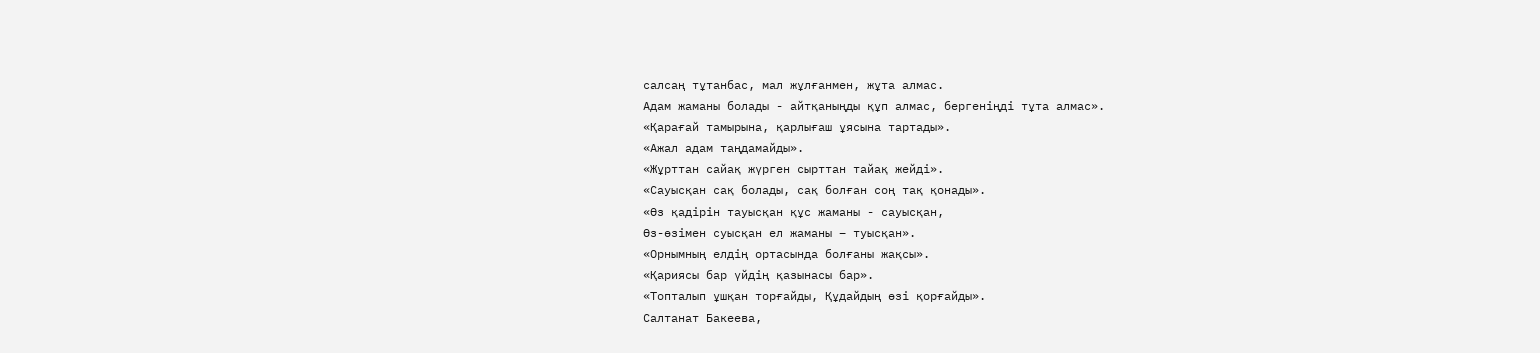салсаң тұтанбас, мал жұлғанмен, жұта алмас.
Адам жаманы болады - айтқаныңды құп алмас, бергеніңді тұта алмас».
«Қарағай тамырына, қарлығаш ұясына тартады».
«Ажал адам таңдамайды».
«Жұрттан сайақ жүрген сырттан тайақ жейді».
«Сауысқан сақ болады, сақ болған соң тақ қонады».
«Өз қадірін тауысқан құс жаманы - сауысқан,
Өз-өзімен суысқан ел жаманы – туысқан».
«Орнымның елдің ортасында болғаны жақсы».
«Қариясы бар үйдің қазынасы бар».
«Топталып ұшқан торғайды, Құдайдың өзі қорғайды».
Салтанат Бакеева,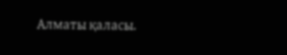Алматы қаласы.